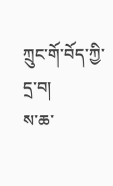ཀྲུང་གོ་བོད་ཀྱི་དྲ་བ།
ས་ཆ་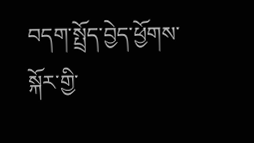བདག་སྤྲོད་བྱེད་ཕྱོགས་སྐོར་གྱི་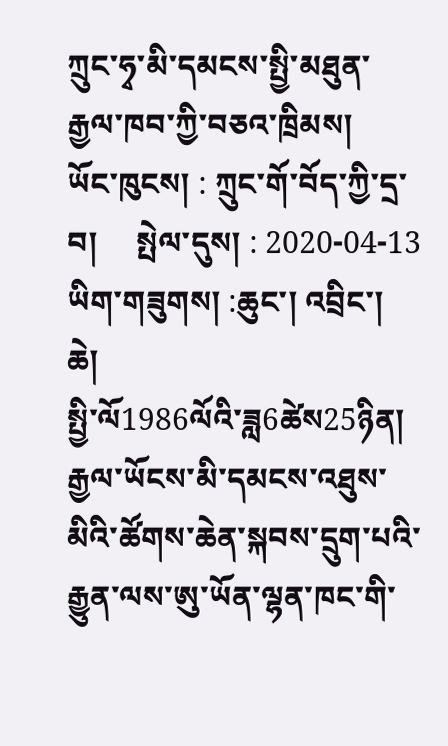ཀྲུང་ཧྭ་མི་དམངས་སྤྱི་མཐུན་རྒྱལ་ཁབ་ཀྱི་བཅའ་ཁྲིམས།
ཡོང་ཁུངས། : ཀྲུང་གོ་བོད་ཀྱི་དྲ་བ།     སྤེལ་དུས། : 2020-04-13
ཡིག་གཟུགས། :ཆུང་། འབྲིང་། ཆེ།
སྤྱི་ལོ1986ལོའི་ཟླ6ཚེས25ཉིན། རྒྱལ་ཡོངས་མི་དམངས་འཐུས་མིའི་ཚོགས་ཆེན་སྐབས་དྲུག་པའི་རྒྱུན་ལས་ཨུ་ཡོན་ལྷན་ཁང་གི་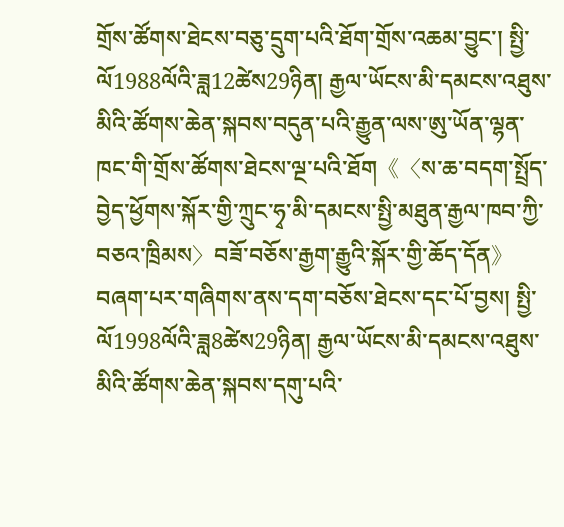གྲོས་ཚོགས་ཐེངས་བཅུ་དྲུག་པའི་ཐོག་གྲོས་འཆམ་བྱུང་། སྤྱི་ལོ1988ལོའི་ཟླ12ཚེས29ཉིན། རྒྱལ་ཡོངས་མི་དམངས་འཐུས་མིའི་ཚོགས་ཆེན་སྐབས་བདུན་པའི་རྒྱུན་ལས་ཨུ་ཡོན་ལྷན་ཁང་གི་གྲོས་ཚོགས་ཐེངས་ལྔ་པའི་ཐོག《〈ས་ཆ་བདག་སྤྲོད་བྱེད་ཕྱོགས་སྐོར་གྱི་ཀྲུང་ཧྭ་མི་དམངས་སྤྱི་མཐུན་རྒྱལ་ཁབ་ཀྱི་བཅའ་ཁྲིམས〉བཟོ་བཅོས་རྒྱག་རྒྱུའི་སྐོར་གྱི་ཆོད་དོན》བཞག་པར་གཞིགས་ནས་དག་བཅོས་ཐེངས་དང་པོ་བྱས། སྤྱི་ལོ1998ལོའི་ཟླ8ཚེས29ཉིན། རྒྱལ་ཡོངས་མི་དམངས་འཐུས་མིའི་ཚོགས་ཆེན་སྐབས་དགུ་པའི་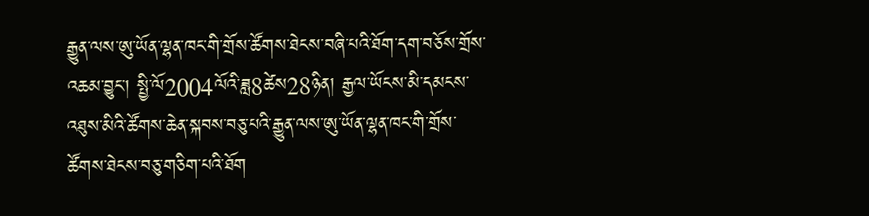རྒྱུན་ལས་ཨུ་ཡོན་ལྷན་ཁང་གི་གྲོས་ཚོགས་ཐེངས་བཞི་པའི་ཐོག་དག་བཅོས་གྲོས་འཆམ་བྱུང་། སྤྱི་ལོ2004ལོའི་ཟླ8ཚེས28ཉིན། རྒྱལ་ཡོངས་མི་དམངས་འཐུས་མིའི་ཚོགས་ཆེན་སྐབས་བཅུ་པའི་རྒྱུན་ལས་ཨུ་ཡོན་ལྷན་ཁང་གི་གྲོས་ཚོགས་ཐེངས་བཅུ་གཅིག་པའི་ཐོག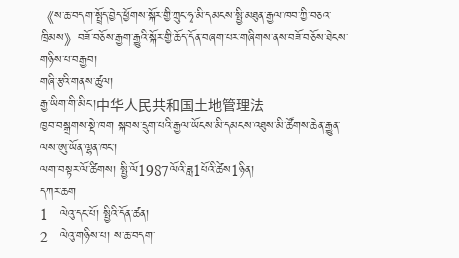《ས་ཆ་བདག་སྤྲོད་བྱེད་ཕྱོགས་སྐོར་གྱི་ཀྲུང་ཧྭ་མི་དམངས་སྤྱི་མཐུན་རྒྱལ་ཁབ་ཀྱི་བཅའ་ཁྲིམས》བཟོ་བཅོས་རྒྱག་རྒྱུའི་སྐོར་གྱི་ཆོད་དོན་བཞག་པར་གཞིགས་ནས་བཟོ་བཅོས་ཐེངས་གཉིས་པ་བརྒྱབ།
གཞི་རྩའི་གནས་ཚུལ།
རྒྱ་ཡིག་གི་མིང་།中华人民共和国土地管理法
ཁྱབ་བསྒྲགས་སྡེ་ཁག སྐབས་དྲུག་པའི་རྒྱལ་ཡོངས་མི་དམངས་འཐུས་མི་ཚོགས་ཆེན་རྒྱུན་ལས་ཨུ་ཡོན་ལྷན་ཁང་།
ལག་བསྟར་ལོ་ཚིགས། སྤྱི་ལོ1987ལོའི་ཟླ1པོའི་ཚེས1ཉིན།
དཀར་ཆག
1   ལེའུ་དང་པོ། སྤྱིའི་དོན་ཚན།
2   ལེའུ་གཉིས་པ། ས་ཆ་བདག་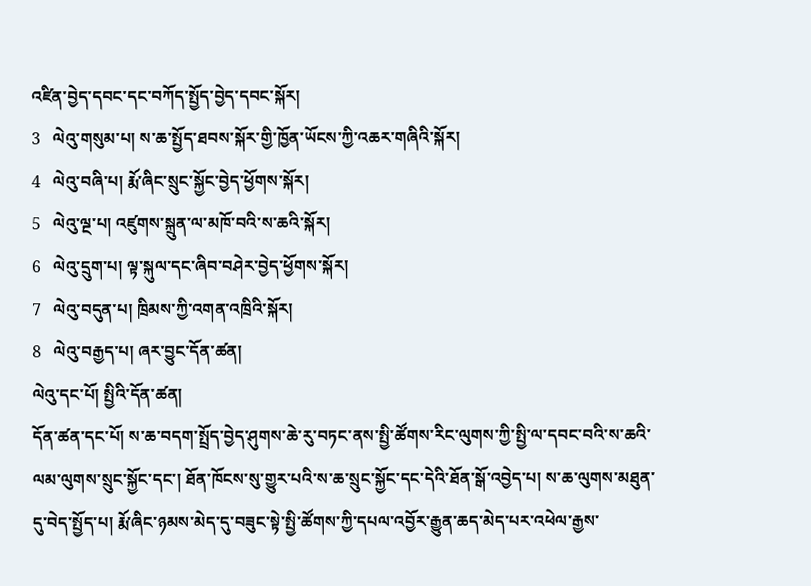འཛིན་བྱེད་དབང་དང་བཀོད་སྤྱོད་བྱེད་དབང་སྐོར།
3   ལེའུ་གསུམ་པ། ས་ཆ་སྤྱོད་ཐབས་སྐོར་གྱི་ཁྱོན་ཡོངས་ཀྱི་འཆར་གཞིའི་སྐོར།
4   ལེའུ་བཞི་པ། རྨོ་ཞིང་སྲུང་སྐྱོང་བྱེད་ཕྱོགས་སྐོར།
5   ལེའུ་ལྔ་པ། འཛུགས་སྐྲུན་ལ་མཁོ་བའི་ས་ཆའི་སྐོར།
6   ལེའུ་དྲུག་པ། ལྟ་སྐུལ་དང་ཞིབ་བཤེར་བྱེད་ཕྱོགས་སྐོར།
7   ལེའུ་བདུན་པ། ཁྲིམས་ཀྱི་འགན་འཁྲིའི་སྐོར།
8   ལེའུ་བརྒྱད་པ། ཞར་བྱུང་དོན་ཚན།
ལེའུ་དང་པོ། སྤྱིའི་དོན་ཚན།
དོན་ཚན་དང་པོ། ས་ཆ་བདག་སྤྲོད་བྱེད་ཤུགས་ཆེ་རུ་བཏང་ནས་སྤྱི་ཚོགས་རིང་ལུགས་ཀྱི་སྤྱི་ལ་དབང་བའི་ས་ཆའི་ལམ་ལུགས་སྲུང་སྐྱོང་དང་། ཐོན་ཁོངས་སུ་གྱུར་པའི་ས་ཆ་སྲུང་སྐྱོང་དང་དེའི་ཐོན་སྒོ་འབྱེད་པ། ས་ཆ་ལུགས་མཐུན་དུ་བེད་སྤྱོད་པ། རྨོ་ཞིང་ཉམས་མེད་དུ་བཟུང་སྟེ་སྤྱི་ཚོགས་ཀྱི་དཔལ་འབྱོར་རྒྱུན་ཆད་མེད་པར་འཕེལ་རྒྱས་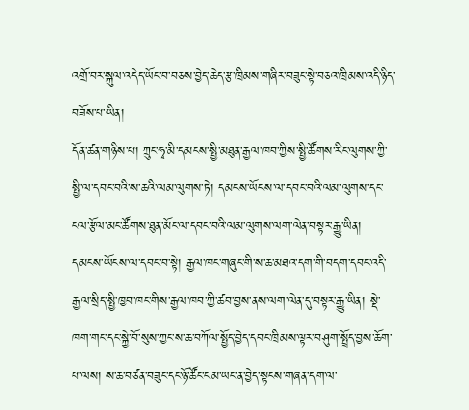འགྲོ་བར་སྐུལ་འདེད་ཡོང་བ་བཅས་བྱེད་ཆེད་རྩ་ཁྲིམས་གཞིར་བཟུང་སྟེ་བཅའ་ཁྲིམས་འདི་ཉིད་བཟོས་པ་ཡིན།
དོན་ཚན་གཉིས་པ། ཀྲུང་ཧྭ་མི་དམངས་སྤྱི་མཐུན་རྒྱལ་ཁབ་ཀྱིས་སྤྱི་ཚོགས་རིང་ལུགས་ཀྱི་སྤྱི་ལ་དབང་བའི་ས་ཆའི་ལམ་ལུགས་ཏེ། དམངས་ཡོངས་ལ་དབང་བའི་ལམ་ལུགས་དང་ངལ་རྩོལ་མང་ཚོགས་ཐུན་མོང་ལ་དབང་བའི་ལམ་ལུགས་ལག་ལེན་བསྟར་རྒྱུ་ཡིན།
དམངས་ཡོངས་ལ་དབང་བ་སྟེ། རྒྱལ་ཁང་གཞུང་གི་ས་ཆ་མཐའ་དག་གི་བདག་དབང་འདི་རྒྱལ་སྲིད་སྤྱི་ཁྱབ་ཁང་གིས་རྒྱལ་ཁབ་ཀྱི་ཚབ་བྱས་ནས་ལག་ལེན་དུ་བསྟར་རྒྱུ་ཡིན། སྡེ་ཁག་གང་དང་སྐྱེ་བོ་སུས་ཀྱང་ས་ཆ་བཀོལ་སྤྱོད་བྱེད་དབང་ཁྲིམས་ལྟར་བཤུག་སྤྲོད་བྱས་ཆོག་པ་ལས། ས་ཆ་བཙན་བཟུང་དང་ཉོ་ཚོང་ངམ་ཡང་ན་བྱེད་སྟངས་གཞན་དག་ལ་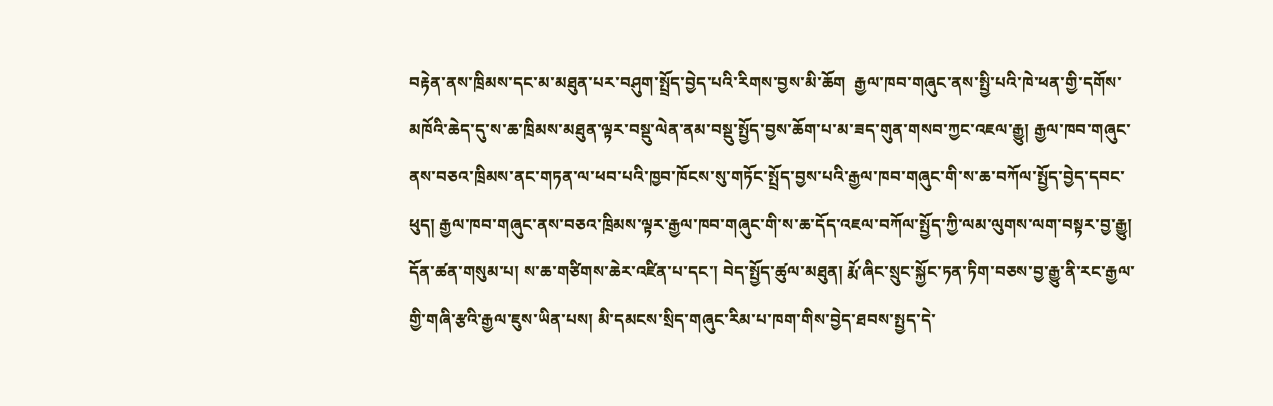བརྟེན་ནས་ཁྲིམས་དང་མ་མཐུན་པར་བཤུག་སྤྲོད་བྱེད་པའི་རིགས་བྱས་མི་ཆོག  རྒྱལ་ཁབ་གཞུང་ནས་སྤྱི་པའི་ཁེ་ཕན་གྱི་དགོས་མཁོའི་ཆེད་དུ་ས་ཆ་ཁྲིམས་མཐུན་ལྟར་བསྡུ་ལེན་ནམ་བསྡུ་སྤྱོད་བྱས་ཆོག་པ་མ་ཟད་གུན་གསབ་ཀྱང་འཇལ་རྒྱུ། རྒྱལ་ཁབ་གཞུང་ནས་བཅའ་ཁྲིམས་ནང་གཏན་ལ་ཕབ་པའི་ཁྱབ་ཁོངས་སུ་གཏོང་སྤྲོད་བྱས་པའི་རྒྱལ་ཁབ་གཞུང་གི་ས་ཆ་བཀོལ་སྤྱོད་བྱེད་དབང་ཕུད། རྒྱལ་ཁབ་གཞུང་ནས་བཅའ་ཁྲིམས་ལྟར་རྒྱལ་ཁབ་གཞུང་གི་ས་ཆ་དོད་འཇལ་བཀོལ་སྤྱོད་ཀྱི་ལམ་ལུགས་ལག་བསྟར་བྱ་རྒྱུ།
དོན་ཚན་གསུམ་པ། ས་ཆ་གཙིགས་ཆེར་འཛིན་པ་དང་། བེད་སྤྱོད་ཚུལ་མཐུན། རྨོ་ཞིང་སྲུང་སྐྱོང་ཏན་ཏིག་བཅས་བྱ་རྒྱུ་ནི་རང་རྒྱལ་གྱི་གཞི་རྩའི་རྒྱལ་ཇུས་ཡིན་པས། མི་དམངས་སྲིད་གཞུང་རིམ་པ་ཁག་གིས་བྱེད་ཐབས་སྤྱད་དེ་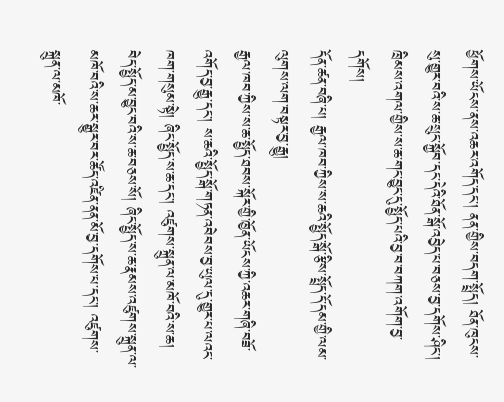ཕྱོགས་ཡོངས་ནས་འཆར་འགོད་དང་། ནན་གྱིས་བདག་སྤྲོད། ཐོན་ཁུངས་སུ་གྱུར་བའི་ས་ཆ་སྲུང་སྐྱོབ་དང་དེའི་ཐོན་སྒོ་འབྱེད་པ་བཅས་བྱ་དགོས་ཤིང་། ཁྲིམས་འགལ་གྱིས་ས་ཆ་གང་བྱུང་དུ་སྤྱོད་པའི་བྱ་བ་བཀག་འགོག་བྱ་དགོས།
དོན་ཚན་བཞི་པ། རྒྱལ་ཁབ་ཀྱིས་ས་ཆའི་སྤྱོད་སྒོ་རྩིས་སྤྲོད་དོ་དམ་གྱི་ལམ་ལུགས་ལག་བསྟར་བྱ་རྒྱུ།
རྒྱལ་ཁབ་ཀྱིས་ས་ཆ་སྤྱོད་ཐབས་སྐོར་གྱི་ཁྱོན་ཡོངས་ཀྱི་འཆར་གཞི་བཟོ་འགོད་བྱ་རྒྱུ་དང་། ས་ཆའི་སྤྱོད་སྒོ་གཏན་འབེབས་བྱ་ཡུལ་དུ་གྱུར་པ་ལའང་ཁག་གསུམ་སྟེ། ཞིང་སྤྱོད་ས་ཆ་དང་། འཛུགས་སྐྲུན་ལ་མཁོ་བའི་ས་ཆ། བེད་སྤྱོད་མ་བྱུང་བའི་ས་ཆ་བཅས་སོ། ཞིང་སྤྱོད་ས་ཆ་རྣམས་འཛུགས་སྐྲུན་ལ་མཁོ་བའི་ས་ཆར་སྒྱུར་བར་ཚོད་འཛིན་ནན་མོ་བྱ་དགོས་པ་དང་། འཛུགས་སྐྲུན་ལ་མཁོ་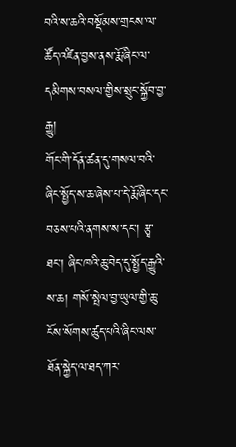བའི་ས་ཆའི་བསྡོམས་གྲངས་ལ་ཚོད་འཛིན་བྱས་ནས་རྨོ་ཞིང་ལ་དམིགས་བསལ་གྱིས་སྲུང་སྐྱོབ་བྱ་རྒྱུ།
གོང་གི་དོན་ཚན་དུ་གསལ་བའི་ཞིང་སྤྱོད་ས་ཆ་ཞེས་པ་དེ་རྨོ་ཞིང་དང་བཅས་པའི་ནགས་ས་དང་། རྩྭ་ཐང་། ཞིང་ཁའི་ཆུ་བེད་དུ་སྤྱོད་རྒྱུའི་ས་ཆ། གསོ་སྤེལ་བྱ་ཡུལ་གྱི་ཆུ་ངོས་སོགས་ཚུད་པའི་ཞིང་ལས་ཐོན་སྐྱེད་ལ་ཐད་ཀར་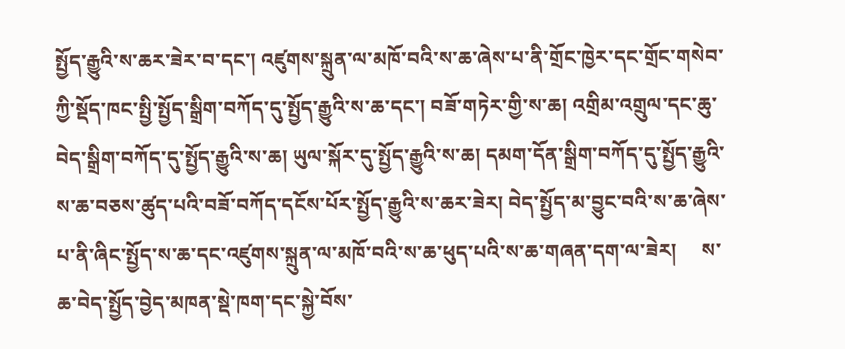སྤྱོད་རྒྱུའི་ས་ཆར་ཟེར་བ་དང་། འཛུགས་སྐྲུན་ལ་མཁོ་བའི་ས་ཆ་ཞེས་པ་ནི་གྲོང་ཁྱེར་དང་གྲོང་གསེབ་ཀྱི་སྡོད་ཁང་སྤྱི་སྤྱོད་སྒྲིག་བཀོད་དུ་སྤྱོད་རྒྱུའི་ས་ཆ་དང་། བཟོ་གཏེར་གྱི་ས་ཆ། འགྲིམ་འགྲུལ་དང་ཆུ་བེད་སྒྲིག་བཀོད་དུ་སྤྱོད་རྒྱུའི་ས་ཆ། ཡུལ་སྐོར་དུ་སྤྱོད་རྒྱུའི་ས་ཆ། དམག་དོན་སྒྲིག་བཀོད་དུ་སྤྱོད་རྒྱུའི་ས་ཆ་བཅས་ཚུད་པའི་བཟོ་བཀོད་དངོས་པོར་སྤྱོད་རྒྱུའི་ས་ཆར་ཟེར། བེད་སྤྱོད་མ་བྱུང་བའི་ས་ཆ་ཞེས་པ་ནི་ཞིང་སྤྱོད་ས་ཆ་དང་འཛུགས་སྐྲུན་ལ་མཁོ་བའི་ས་ཆ་ཕུད་པའི་ས་ཆ་གཞན་དག་ལ་ཟེར།     ས་ཆ་བེད་སྤྱོད་བྱེད་མཁན་སྡེ་ཁག་དང་སྐྱེ་བོས་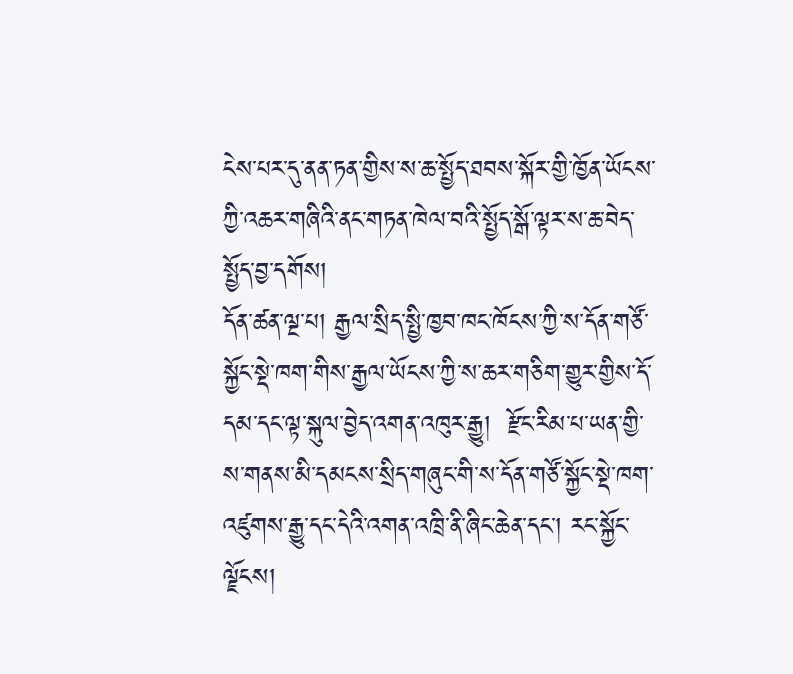ངེས་པར་དུ་ནན་ཏན་གྱིས་ས་ཆ་སྤྱོད་ཐབས་སྐོར་གྱི་ཁྱོན་ཡོངས་ཀྱི་འཆར་གཞིའི་ནང་གཏན་ཁེལ་བའི་སྤྱོད་སྒོ་ལྟར་ས་ཆ་བེད་སྤྱོད་བྱ་དགོས།
དོན་ཚན་ལྔ་པ། རྒྱལ་སྲིད་སྤྱི་ཁྱབ་ཁང་ཁོངས་ཀྱི་ས་དོན་གཙོ་སྐྱོང་སྡེ་ཁག་གིས་རྒྱལ་ཡོངས་ཀྱི་ས་ཆར་གཅིག་གྱུར་གྱིས་དོ་དམ་དང་ལྟ་སྐུལ་བྱེད་འགན་འཁུར་རྒྱུ།  རྫོང་རིམ་པ་ཡན་གྱི་ས་གནས་མི་དམངས་སྲིད་གཞུང་གི་ས་དོན་གཙོ་སྐྱོང་སྡེ་ཁག་འཛུགས་རྒྱུ་དང་དེའི་འགན་འཁྲི་ནི་ཞིང་ཆེན་དང་། རང་སྐྱོང་ལྗོངས།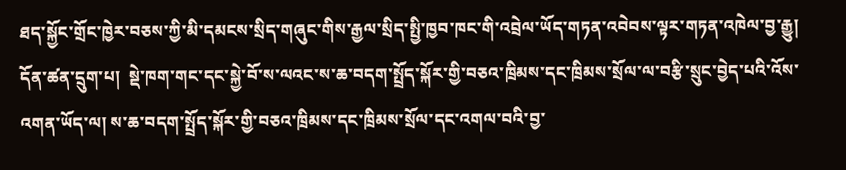ཐད་སྐྱོང་གྲོང་ཁྱེར་བཅས་ཀྱི་མི་དམངས་སྲིད་གཞུང་གིས་རྒྱལ་སྲིད་སྤྱི་ཁྱབ་ཁང་གི་འབྲེལ་ཡོད་གཏན་འབེབས་ལྟར་གཏན་འཁེལ་བྱ་རྒྱུ།
དོན་ཚན་དྲུག་པ།  སྡེ་ཁག་གང་དང་སྐྱེ་བོ་ས་ལའང་ས་ཆ་བདག་སྤྲོད་སྐོར་གྱི་བཅའ་ཁྲིམས་དང་ཁྲིམས་སྲོལ་ལ་བརྩི་སྲུང་བྱེད་པའི་འོས་འགན་ཡོད་ལ། ས་ཆ་བདག་སྤྲོད་སྐོར་གྱི་བཅའ་ཁྲིམས་དང་ཁྲིམས་སྲོལ་དང་འགལ་བའི་བྱ་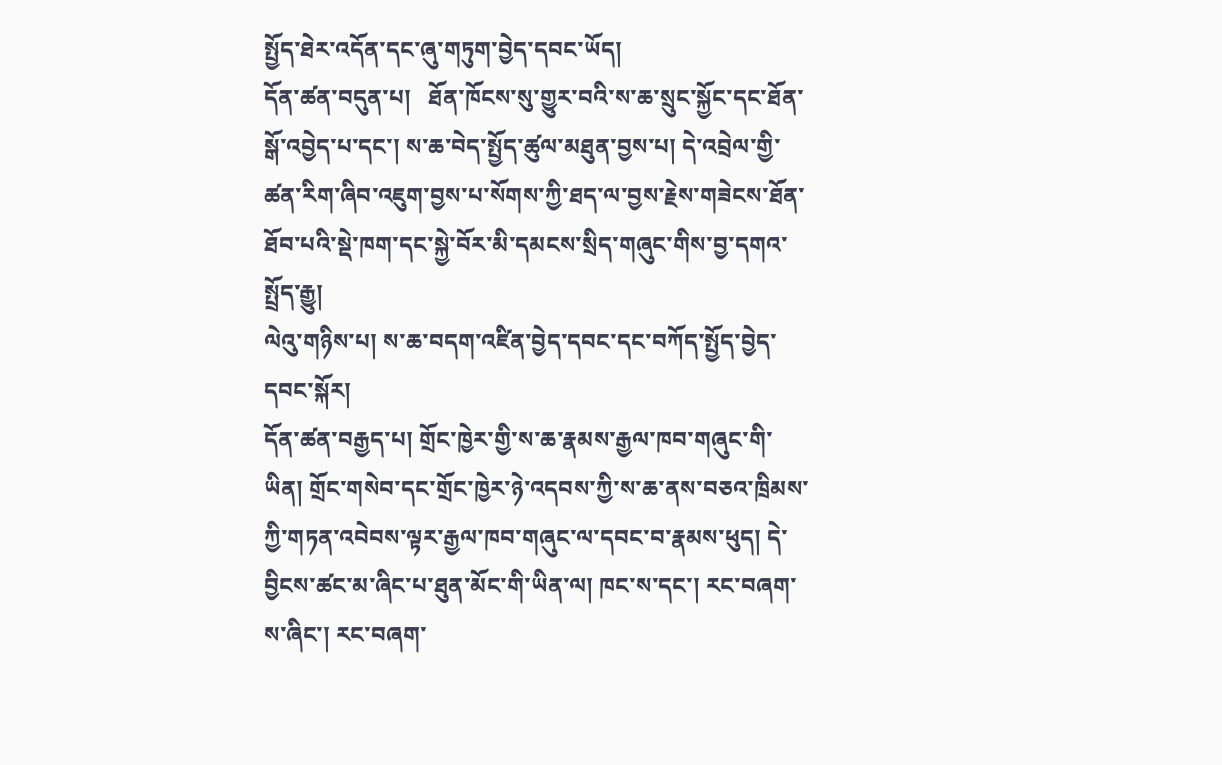སྤྱོད་ཐེར་འདོན་དང་ཞུ་གཏུག་བྱེད་དབང་ཡོད།
དོན་ཚན་བདུན་པ།   ཐོན་ཁོངས་སུ་གྱུར་བའི་ས་ཆ་སྲུང་སྐྱོང་དང་ཐོན་སྒོ་འབྱེད་པ་དང་། ས་ཆ་བེད་སྤྱོད་ཚུལ་མཐུན་བྱས་པ། དེ་འབྲེལ་གྱི་ཚན་རིག་ཞིབ་འཇུག་བྱས་པ་སོགས་ཀྱི་ཐད་ལ་བྱས་རྗེས་གཟེངས་ཐོན་ཐོབ་པའི་སྡེ་ཁག་དང་སྐྱེ་བོར་མི་དམངས་སྲིད་གཞུང་གིས་བྱ་དགའ་སྤྲོད་རྒྱུ།
ལེའུ་གཉིས་པ། ས་ཆ་བདག་འཛིན་བྱེད་དབང་དང་བཀོད་སྤྱོད་བྱེད་དབང་སྐོར།
དོན་ཚན་བརྒྱད་པ། གྲོང་ཁྱེར་གྱི་ས་ཆ་རྣམས་རྒྱལ་ཁབ་གཞུང་གི་ཡིན། གྲོང་གསེབ་དང་གྲོང་ཁྱེར་ཉེ་འདབས་ཀྱི་ས་ཆ་ནས་བཅའ་ཁྲིམས་ཀྱི་གཏན་འབེབས་ལྟར་རྒྱལ་ཁབ་གཞུང་ལ་དབང་བ་རྣམས་ཕུད། དེ་བྱིངས་ཚང་མ་ཞིང་པ་ཐུན་མོང་གི་ཡིན་ལ། ཁང་ས་དང་། རང་བཞག་ས་ཞིང་། རང་བཞག་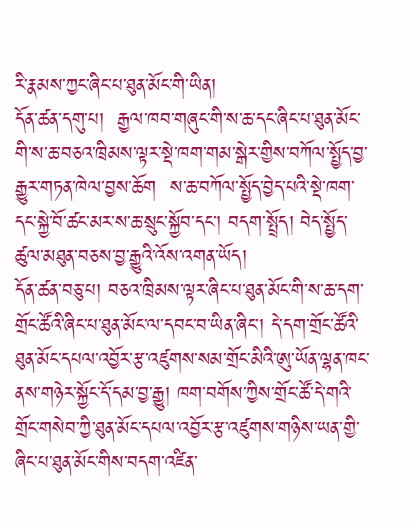རི་རྣམས་ཀྱང་ཞིང་པ་ཐུན་མོང་གི་ཡིན།
དོན་ཚན་དགུ་པ།  རྒྱལ་ཁབ་གཞུང་གི་ས་ཆ་དང་ཞིང་པ་ཐུན་མོང་གི་ས་ཆ་བཅའ་ཁྲིམས་ལྟར་སྡེ་ཁག་གམ་སྒེར་གྱིས་བཀོལ་སྤྱོད་བྱ་རྒྱུར་གཏན་ཁེལ་བྱས་ཆོག  ས་ཆ་བཀོལ་སྤྱོད་བྱེད་པའི་སྡེ་ཁག་དང་སྐྱེ་བོ་ཚང་མར་ས་ཆ་སྲུང་སྐྱོབ་དང་། བདག་སྤྲོད། བེད་སྤྱོད་ཚུལ་མཐུན་བཅས་བྱ་རྒྱུའི་འོས་འགན་ཡོད།
དོན་ཚན་བཅུ་པ། བཅའ་ཁྲིམས་ལྟར་ཞིང་པ་ཐུན་མོང་གི་ས་ཆ་དག་གྲོང་ཚོའི་ཞིང་པ་ཐུན་མོང་ལ་དབང་བ་ཡིན་ཞིང་། དེ་དག་གྲོང་ཚོའི་ཐུན་མོང་དཔལ་འབྱོར་རྩ་འཛུགས་སམ་གྲོང་མིའི་ཨུ་ཡོན་ལྷན་ཁང་ནས་གཉེར་སྐྱོང་དོ་དམ་བྱ་རྒྱུ། ཁག་བགོས་ཀྱིས་གྲོང་ཚོ་དེ་གའི་གྲོང་གསེབ་ཀྱི་ཐུན་མོང་དཔལ་འབྱོར་རྩ་འཛུགས་གཉིས་ཡན་གྱི་ཞིང་པ་ཐུན་མོང་གིས་བདག་འཛིན་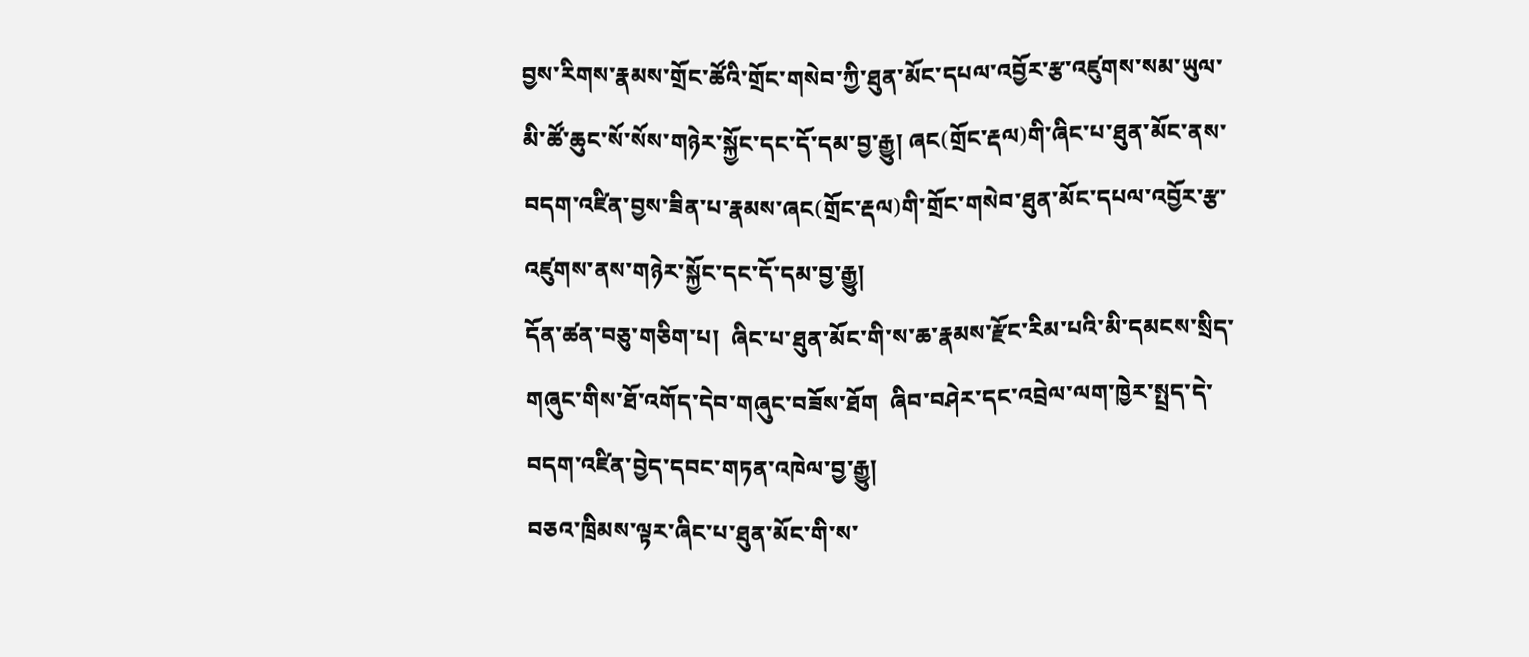བྱས་རིགས་རྣམས་གྲོང་ཚོའི་གྲོང་གསེབ་ཀྱི་ཐུན་མོང་དཔལ་འབྱོར་རྩ་འཛུགས་སམ་ཡུལ་མི་ཚོ་ཆུང་སོ་སོས་གཉེར་སྐྱོང་དང་དོ་དམ་བྱ་རྒྱུ། ཞང(གྲོང་རྡལ)གི་ཞིང་པ་ཐུན་མོང་ནས་བདག་འཛིན་བྱས་ཟིན་པ་རྣམས་ཞང(གྲོང་རྡལ)གི་གྲོང་གསེབ་ཐུན་མོང་དཔལ་འབྱོར་རྩ་འཛུགས་ནས་གཉེར་སྐྱོང་དང་དོ་དམ་བྱ་རྒྱུ།
དོན་ཚན་བཅུ་གཅིག་པ།  ཞིང་པ་ཐུན་མོང་གི་ས་ཆ་རྣམས་རྫོང་རིམ་པའི་མི་དམངས་སྲིད་གཞུང་གིས་ཐོ་འགོད་དེབ་གཞུང་བཟོས་ཐོག  ཞིབ་བཤེར་དང་འབྲེལ་ལག་ཁྱེར་སྤྲད་དེ་བདག་འཛིན་བྱེད་དབང་གཏན་འཁེལ་བྱ་རྒྱུ།
བཅའ་ཁྲིམས་ལྟར་ཞིང་པ་ཐུན་མོང་གི་ས་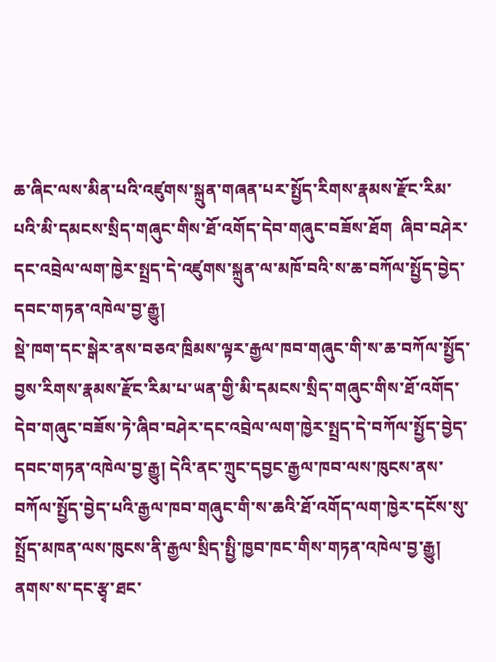ཆ་ཞིང་ལས་མིན་པའི་འཛུགས་སྐྲུན་གཞན་པར་སྤྱོད་རིགས་རྣམས་རྫོང་རིམ་པའི་མི་དམངས་སྲིད་གཞུང་གིས་ཐོ་འགོད་དེབ་གཞུང་བཟོས་ཐོག  ཞིབ་བཤེར་དང་འབྲེལ་ལག་ཁྱེར་སྤྲད་དེ་འཛུགས་སྐྲུན་ལ་མཁོ་བའི་ས་ཆ་བཀོལ་སྤྱོད་བྱེད་དབང་གཏན་འཁེལ་བྱ་རྒྱུ།
སྡེ་ཁག་དང་སྒེར་ནས་བཅའ་ཁྲིམས་ལྟར་རྒྱལ་ཁབ་གཞུང་གི་ས་ཆ་བཀོལ་སྤྱོད་བྱས་རིགས་རྣམས་རྫོང་རིམ་པ་ཡན་གྱི་མི་དམངས་སྲིད་གཞུང་གིས་ཐོ་འགོད་དེབ་གཞུང་བཟོས་ཏེ་ཞིབ་བཤེར་དང་འབྲེལ་ལག་ཁྱེར་སྤྲད་དེ་བཀོལ་སྤྱོད་བྱེད་དབང་གཏན་འཁེལ་བྱ་རྒྱུ། དེའི་ནང་ཀྲུང་དབྱང་རྒྱལ་ཁབ་ལས་ཁུངས་ནས་བཀོལ་སྤྱོད་བྱེད་པའི་རྒྱལ་ཁབ་གཞུང་གི་ས་ཆའི་ཐོ་འགོད་ལག་ཁྱེར་དངོས་སུ་སྤྲོད་མཁན་ལས་ཁུངས་ནི་རྒྱལ་སྲིད་སྤྱི་ཁྱབ་ཁང་གིས་གཏན་འཁེལ་བྱ་རྒྱུ།
ནགས་ས་དང་རྩྭ་ཐང་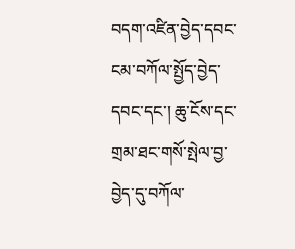བདག་འཛིན་བྱེད་དབང་ངམ་བཀོལ་སྤྱོད་བྱེད་དབང་དང་། ཆུ་ངོས་དང་གྲམ་ཐང་གསོ་སྤེལ་བྱ་བྱེད་དུ་བཀོལ་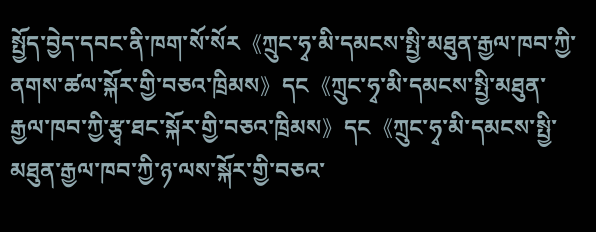སྤྱོད་བྱེད་དབང་ནི་ཁག་སོ་སོར《ཀྲུང་ཧྭ་མི་དམངས་སྤྱི་མཐུན་རྒྱལ་ཁབ་ཀྱི་ནགས་ཚལ་སྐོར་གྱི་བཅའ་ཁྲིམས》དང《ཀྲུང་ཧྭ་མི་དམངས་སྤྱི་མཐུན་རྒྱལ་ཁབ་ཀྱི་རྩྭ་ཐང་སྐོར་གྱི་བཅའ་ཁྲིམས》དང《ཀྲུང་ཧྭ་མི་དམངས་སྤྱི་མཐུན་རྒྱལ་ཁབ་ཀྱི་ཉ་ལས་སྐོར་གྱི་བཅའ་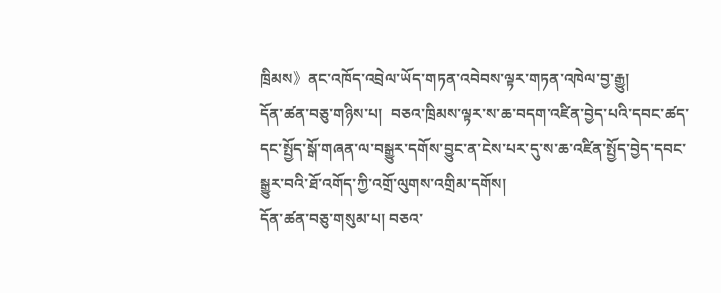ཁྲིམས》ནང་འཁོད་འབྲེལ་ཡོད་གཏན་འབེབས་ལྟར་གཏན་འཁེལ་བྱ་རྒྱུ།
དོན་ཚན་བཅུ་གཉིས་པ།  བཅའ་ཁྲིམས་ལྟར་ས་ཆ་བདག་འཛིན་བྱེད་པའི་དབང་ཚད་དང་སྤྱོད་སྒོ་གཞན་ལ་བསྒྱུར་དགོས་བྱུང་ན་ངེས་པར་དུ་ས་ཆ་འཛིན་སྤྱོད་བྱེད་དབང་སྒྱུར་བའི་ཐོ་འགོད་ཀྱི་འགྲོ་ལུགས་འགྲིམ་དགོས།
དོན་ཚན་བཅུ་གསུམ་པ། བཅའ་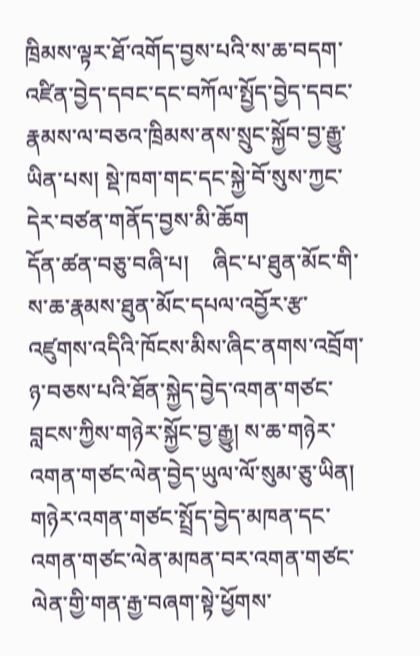ཁྲིམས་ལྟར་ཐོ་འགོད་བྱས་པའི་ས་ཆ་བདག་འཛིན་བྱེད་དབང་དང་བཀོལ་སྤྱོད་བྱེད་དབང་རྣམས་ལ་བཅའ་ཁྲིམས་ནས་སྲུང་སྐྱོབ་བྱ་རྒྱུ་ཡིན་པས། སྡེ་ཁག་གང་དང་སྐྱེ་བོ་སུས་ཀྱང་དེར་བཙན་གནོད་བྱས་མི་ཆོག
དོན་ཚན་བཅུ་བཞི་པ།    ཞིང་པ་ཐུན་མོང་གི་ས་ཆ་རྣམས་ཐུན་མོང་དཔལ་འབྱོར་རྩ་འཛུགས་འདིའི་ཁོངས་མིས་ཞིང་ནགས་འབྲོག་ཉ་བཅས་པའི་ཐོན་སྐྱེད་བྱེད་འགན་གཙང་བླངས་ཀྱིས་གཉེར་སྐྱོང་བྱ་རྒྱུ། ས་ཆ་གཉེར་འགན་གཙང་ལེན་བྱེད་ཡུལ་ལོ་སུམ་ཅུ་ཡིན། གཉེར་འགན་གཙང་སྤྲོད་བྱེད་མཁན་དང་འགན་གཙང་ལེན་མཁན་བར་འགན་གཙང་ལེན་གྱི་གན་རྒྱ་བཞག་སྟེ་ཕྱོགས་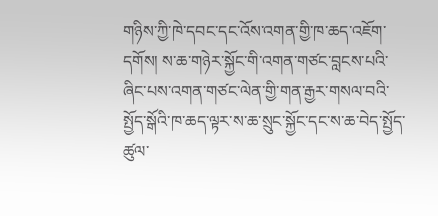གཉིས་ཀྱི་ཁེ་དབང་དང་འོས་འགན་གྱི་ཁ་ཆད་འཇོག་དགོས། ས་ཆ་གཉེར་སྐྱོང་གི་འགན་གཙང་བླངས་པའི་ཞིང་པས་འགན་གཙང་ལེན་གྱི་གན་རྒྱར་གསལ་བའི་སྤྱོད་སྒོའི་ཁ་ཆད་ལྟར་ས་ཆ་སྲུང་སྐྱོང་དང་ས་ཆ་བེད་སྤྱོད་ཚུལ་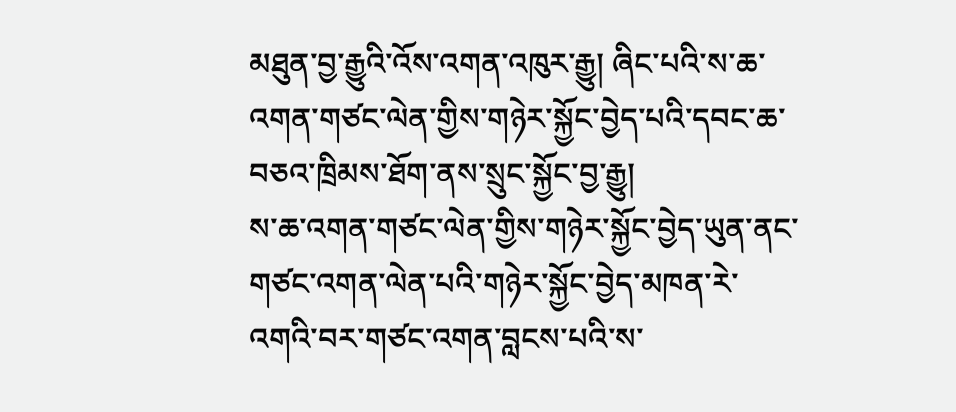མཐུན་བྱ་རྒྱུའི་འོས་འགན་འཁུར་རྒྱུ། ཞིང་པའི་ས་ཆ་འགན་གཙང་ལེན་གྱིས་གཉེར་སྐྱོང་བྱེད་པའི་དབང་ཆ་བཅའ་ཁྲིམས་ཐོག་ནས་སྲུང་སྐྱོང་བྱ་རྒྱུ།
ས་ཆ་འགན་གཙང་ལེན་གྱིས་གཉེར་སྐྱོང་བྱེད་ཡུན་ནང་གཙང་འགན་ལེན་པའི་གཉེར་སྐྱོང་བྱེད་མཁན་རེ་འགའི་བར་གཙང་འགན་བླངས་པའི་ས་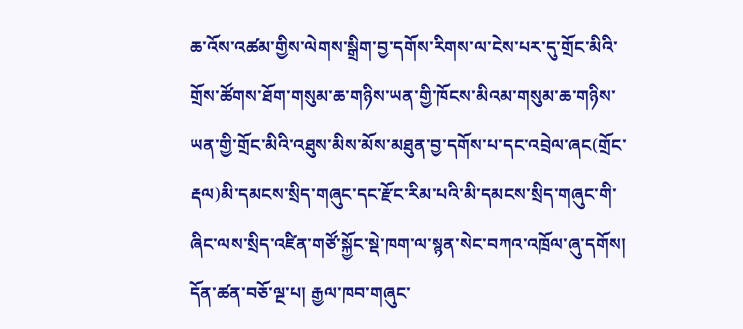ཆ་འོས་འཚམ་གྱིས་ལེགས་སྒྲིག་བྱ་དགོས་རིགས་ལ་ངེས་པར་དུ་གྲོང་མིའི་གྲོས་ཚོགས་ཐོག་གསུམ་ཆ་གཉིས་ཡན་གྱི་ཁོངས་མིའམ་གསུམ་ཆ་གཉིས་ཡན་གྱི་གྲོང་མིའི་འཐུས་མིས་མོས་མཐུན་བྱ་དགོས་པ་དང་འབྲེལ་ཞང(གྲོང་རྡལ)མི་དམངས་སྲིད་གཞུང་དང་རྫོང་རིམ་པའི་མི་དམངས་སྲིད་གཞུང་གི་ཞིང་ལས་སྲིད་འཛིན་གཙོ་སྐྱོང་སྡེ་ཁག་ལ་སྙན་སེང་བཀའ་འཁྲོལ་ཞུ་དགོས།
དོན་ཚན་བཅོ་ལྔ་པ། རྒྱལ་ཁབ་གཞུང་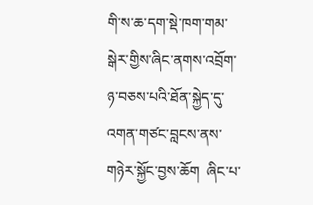གི་ས་ཆ་དག་སྡེ་ཁག་གམ་སྒེར་གྱིས་ཞིང་ནགས་འབྲོག་ཉ་བཅས་པའི་ཐོན་སྐྱེད་དུ་འགན་གཙང་བླངས་ནས་གཉེར་སྐྱོང་བྱས་ཆོག  ཞིང་པ་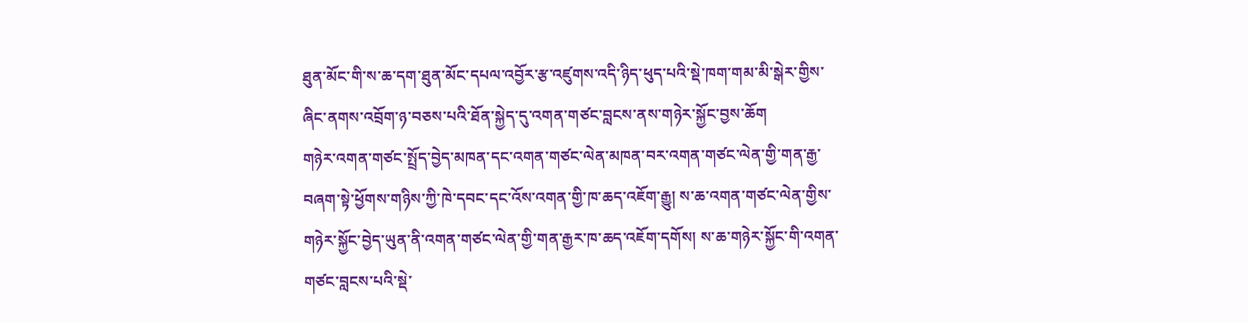ཐུན་མོང་གི་ས་ཆ་དག་ཐུན་མོང་དཔལ་འབྱོར་རྩ་འཛུགས་འདི་ཉིད་ཕུད་པའི་སྡེ་ཁག་གམ་མི་སྒེར་གྱིས་ཞིང་ནགས་འབྲོག་ཉ་བཅས་པའི་ཐོན་སྐྱེད་དུ་འགན་གཙང་བླངས་ནས་གཉེར་སྐྱོང་བྱས་ཆོག
གཉེར་འགན་གཙང་སྤྲོད་བྱེད་མཁན་དང་འགན་གཙང་ལེན་མཁན་བར་འགན་གཙང་ལེན་གྱི་གན་རྒྱ་བཞག་སྟེ་ཕྱོགས་གཉིས་ཀྱི་ཁེ་དབང་དང་འོས་འགན་གྱི་ཁ་ཆད་འཇོག་རྒྱུ། ས་ཆ་འགན་གཙང་ལེན་གྱིས་གཉེར་སྐྱོང་བྱེད་ཡུན་ནི་འགན་གཙང་ལེན་གྱི་གན་རྒྱར་ཁ་ཆད་འཇོག་དགོས། ས་ཆ་གཉེར་སྐྱོང་གི་འགན་གཙང་བླངས་པའི་སྡེ་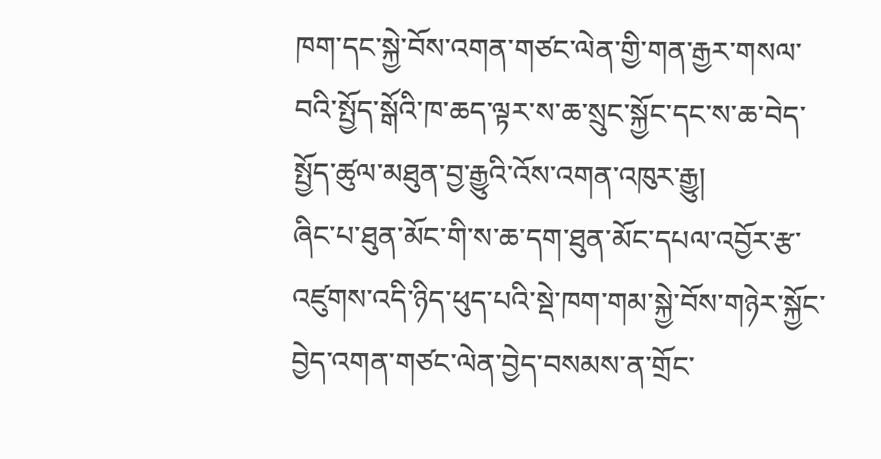ཁག་དང་སྐྱེ་བོས་འགན་གཙང་ལེན་གྱི་གན་རྒྱར་གསལ་བའི་སྤྱོད་སྒོའི་ཁ་ཆད་ལྟར་ས་ཆ་སྲུང་སྐྱོང་དང་ས་ཆ་བེད་སྤྱོད་ཚུལ་མཐུན་བྱ་རྒྱུའི་འོས་འགན་འཁུར་རྒྱུ།
ཞིང་པ་ཐུན་མོང་གི་ས་ཆ་དག་ཐུན་མོང་དཔལ་འབྱོར་རྩ་འཛུགས་འདི་ཉིད་ཕུད་པའི་སྡེ་ཁག་གམ་སྐྱེ་བོས་གཉེར་སྐྱོང་བྱེད་འགན་གཙང་ལེན་བྱེད་བསམས་ན་གྲོང་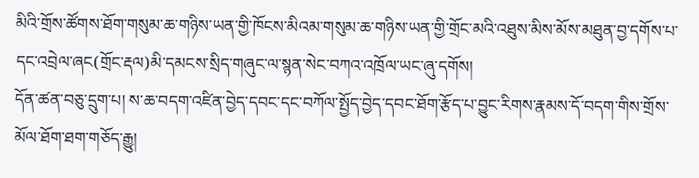མིའི་གྲོས་ཚོགས་ཐོག་གསུམ་ཆ་གཉིས་ཡན་གྱི་ཁོངས་མིའམ་གསུམ་ཆ་གཉིས་ཡན་གྱི་གྲོང་མའི་འཐུས་མིས་མོས་མཐུན་བྱ་དགོས་པ་དང་འབྲེལ་ཞང(གྲོང་རྡལ)མི་དམངས་སྲིད་གཞུང་ལ་སྙན་སེང་བཀའ་འཁྲོལ་ཡང་ཞུ་དགོས།
དོན་ཚན་བཅུ་དྲུག་པ། ས་ཆ་བདག་འཛིན་བྱེད་དབང་དང་བཀོལ་སྤྱོད་བྱེད་དབང་ཐོག་རྩོད་པ་བྱུང་རིགས་རྣམས་དོ་བདག་གིས་གྲོས་མོལ་ཐོག་ཐག་གཅོད་རྒྱུ།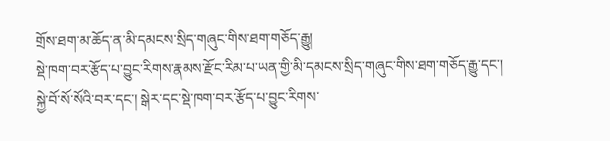གྲོས་ཐག་མ་ཆོད་ན་མི་དམངས་སྲིད་གཞུང་གིས་ཐག་གཅོད་རྒྱུ།
སྡེ་ཁག་བར་རྩོད་པ་བྱུང་རིགས་རྣམས་རྫོང་རིམ་པ་ཡན་གྱི་མི་དམངས་སྲིད་གཞུང་གིས་ཐག་གཅོད་རྒྱུ་དང་། སྐྱེ་བོ་སོ་སོའི་བར་དང་། སྒེར་དང་སྡེ་ཁག་བར་རྩོད་པ་བྱུང་རིགས་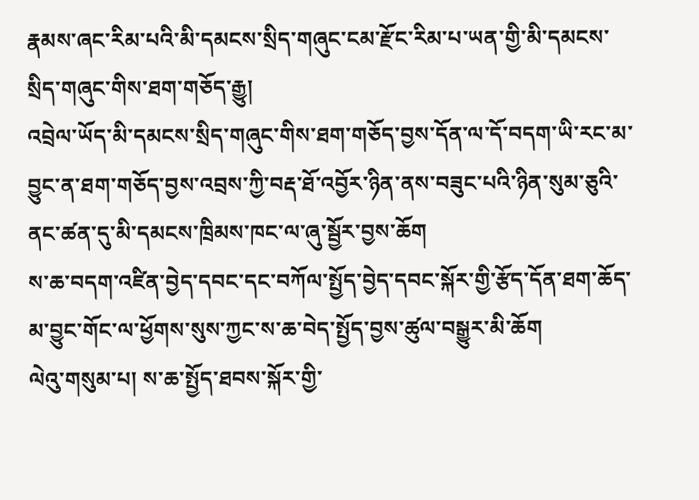རྣམས་ཞང་རིམ་པའི་མི་དམངས་སྲིད་གཞུང་ངམ་རྫོང་རིམ་པ་ཡན་གྱི་མི་དམངས་སྲིད་གཞུང་གིས་ཐག་གཅོད་རྒྱུ།
འབྲེལ་ཡོད་མི་དམངས་སྲིད་གཞུང་གིས་ཐག་གཅོད་བྱས་དོན་ལ་དོ་བདག་ཡི་རང་མ་བྱུང་ན་ཐག་གཅོད་བྱས་འབྲས་ཀྱི་བརྡ་ཐོ་འབྱོར་ཉིན་ནས་བཟུང་པའི་ཉིན་སུམ་ཅུའི་ནང་ཚན་དུ་མི་དམངས་ཁྲིམས་ཁང་ལ་ཞུ་སྦྱོར་བྱས་ཆོག
ས་ཆ་བདག་འཛིན་བྱེད་དབང་དང་བཀོལ་སྤྱོད་བྱེད་དབང་སྐོར་གྱི་རྩོད་དོན་ཐག་ཆོད་མ་བྱུང་གོང་ལ་ཕྱོགས་སུས་ཀྱང་ས་ཆ་བེད་སྤྱོད་བྱས་ཚུལ་བསྒྱུར་མི་ཆོག
ལེའུ་གསུམ་པ། ས་ཆ་སྤྱོད་ཐབས་སྐོར་གྱི་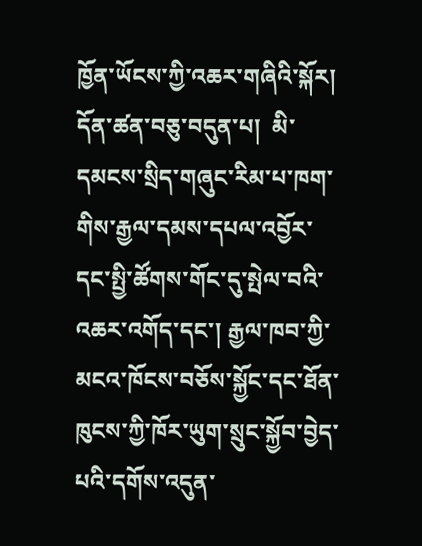ཁྱོན་ཡོངས་ཀྱི་འཆར་གཞིའི་སྐོར།
དོན་ཚན་བཅུ་བདུན་པ།  མི་དམངས་སྲིད་གཞུང་རིམ་པ་ཁག་གིས་རྒྱལ་དམས་དཔལ་འབྱོར་དང་སྤྱི་ཚོགས་གོང་དུ་སྤེལ་བའི་འཆར་འགོད་དང་། རྒྱལ་ཁབ་ཀྱི་མངའ་ཁོངས་བཅོས་སྐྱོང་དང་ཐོན་ཁུངས་ཀྱི་ཁོར་ཡུག་སྲུང་སྐྱོབ་བྱེད་པའི་དགོས་འདུན་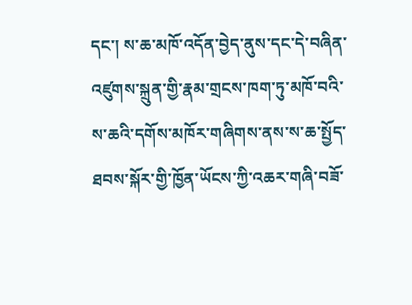དང་། ས་ཆ་མཁོ་འདོན་བྱེད་ནུས་དང་དེ་བཞིན་འཛུགས་སྐྲུན་གྱི་རྣམ་གྲངས་ཁག་ཏུ་མཁོ་བའི་ས་ཆའི་དགོས་མཁོར་གཞིགས་ནས་ས་ཆ་སྤྱོད་ཐབས་སྐོར་གྱི་ཁྱོན་ཡོངས་ཀྱི་འཆར་གཞི་བཟོ་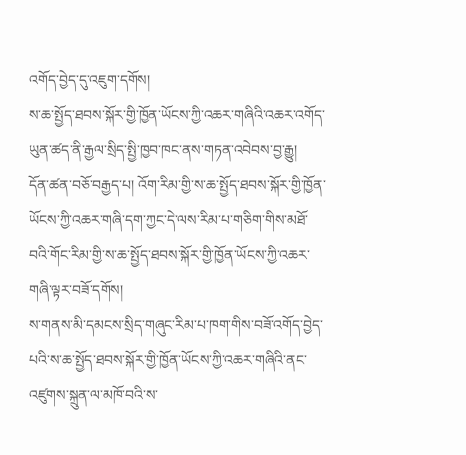འགོད་བྱེད་དུ་འཇུག་དགོས།
ས་ཆ་སྤྱོད་ཐབས་སྐོར་གྱི་ཁྱོན་ཡོངས་ཀྱི་འཆར་གཞིའི་འཆར་འགོད་ཡུན་ཚད་ནི་རྒྱལ་སྲིད་སྤྱི་ཁྱབ་ཁང་ནས་གཏན་འབེབས་བྱ་རྒྱུ།
དོན་ཚན་བཅོ་བརྒྱད་པ། འོག་རིམ་གྱི་ས་ཆ་སྤྱོད་ཐབས་སྐོར་གྱི་ཁྱོན་ཡོངས་ཀྱི་འཆར་གཞི་དག་ཀྱང་དེ་ལས་རིམ་པ་གཅིག་གིས་མཐོ་བའི་གོང་རིམ་གྱི་ས་ཆ་སྤྱོད་ཐབས་སྐོར་གྱི་ཁྱོན་ཡོངས་ཀྱི་འཆར་གཞི་ལྟར་བཟོ་དགོས།
ས་གནས་མི་དམངས་སྲིད་གཞུང་རིམ་པ་ཁག་གིས་བཟོ་འགོད་བྱེད་པའི་ས་ཆ་སྤྱོད་ཐབས་སྐོར་གྱི་ཁྱོན་ཡོངས་ཀྱི་འཆར་གཞིའི་ནང་འཛུགས་སྐྲུན་ལ་མཁོ་བའི་ས་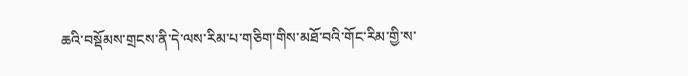ཆའི་བསྡོམས་གྲངས་ནི་དེ་ལས་རིམ་པ་གཅིག་གིས་མཐོ་བའི་གོང་རིམ་གྱི་ས་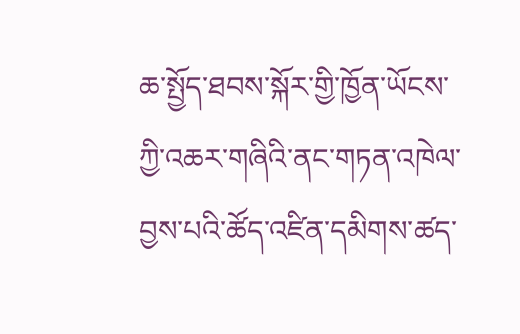ཆ་སྤྱོད་ཐབས་སྐོར་གྱི་ཁྱོན་ཡོངས་ཀྱི་འཆར་གཞིའི་ནང་གཏན་འཁེལ་བྱས་པའི་ཚོད་འཛིན་དམིགས་ཚད་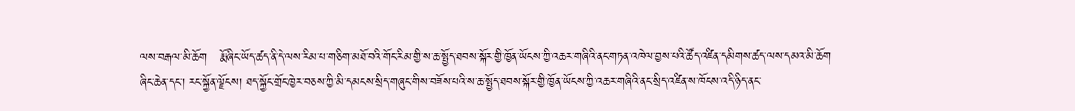ལས་བརྒལ་མི་ཆོག   རྨོ་ཞིང་ཡོད་ཚད་ནི་དེ་ལས་རིམ་པ་གཅིག་མཐོ་བའི་གོང་རིམ་གྱི་ས་ཆ་སྤྱོད་ཐབས་སྐོར་གྱི་ཁྱོན་ཡོངས་ཀྱི་འཆར་གཞིའི་ནང་གཏན་འཁེལ་བྱས་པའི་ཚོད་འཛིན་དམིགས་ཚད་ལས་དམའ་མི་ཆོག
ཞིང་ཆེན་དང་། རང་སྐྱོན་ལྗོངས། ཐད་སྐྱོང་གྲོང་ཁྱེར་བཅས་ཀྱི་མི་དམངས་སྲིད་གཞུང་གིས་བཟོས་པའི་ས་ཆ་སྤྱོད་ཐབས་སྐོར་གྱི་ཁྱོན་ཡོངས་ཀྱི་འཆར་གཞིའི་ནང་སྲིད་འཛིན་ས་ཁོངས་འདི་ཉིད་ནང་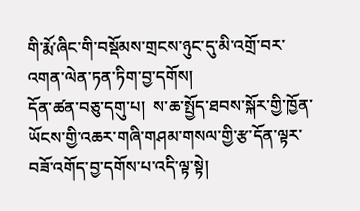གི་རྨོ་ཞིང་གི་བསྡོམས་གྲངས་ཉུང་དུ་མི་འགྲོ་བར་འགན་ལེན་ཏན་ཏིག་བྱ་དགོས།
དོན་ཚན་བཅུ་དགུ་པ།  ས་ཆ་སྤྱོད་ཐབས་སྐོར་གྱི་ཁྱོན་ཡོངས་གྱི་འཆར་གཞི་གཤམ་གསལ་གྱི་རྩ་དོན་ལྟར་བཟོ་འགོད་བྱ་དགོས་པ་འདི་ལྟ་སྟེ།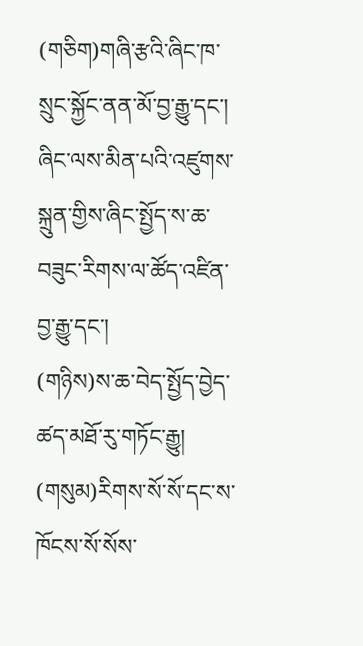(གཅིག)གཞི་རྩའི་ཞིང་ཁ་སྲུང་སྐྱོང་ནན་མོ་བྱ་རྒྱུ་དང་། ཞིང་ལས་མིན་པའི་འཛུགས་སྐྲུན་གྱིས་ཞིང་སྤྱོད་ས་ཆ་བཟུང་རིགས་ལ་ཚོད་འཛིན་བྱ་རྒྱུ་དང་།
(གཉིས)ས་ཆ་བེད་སྤྱོད་བྱེད་ཚད་མཐོ་རུ་གཏོང་རྒྱུ།
(གསུམ)རིགས་སོ་སོ་དང་ས་ཁོངས་སོ་སོས་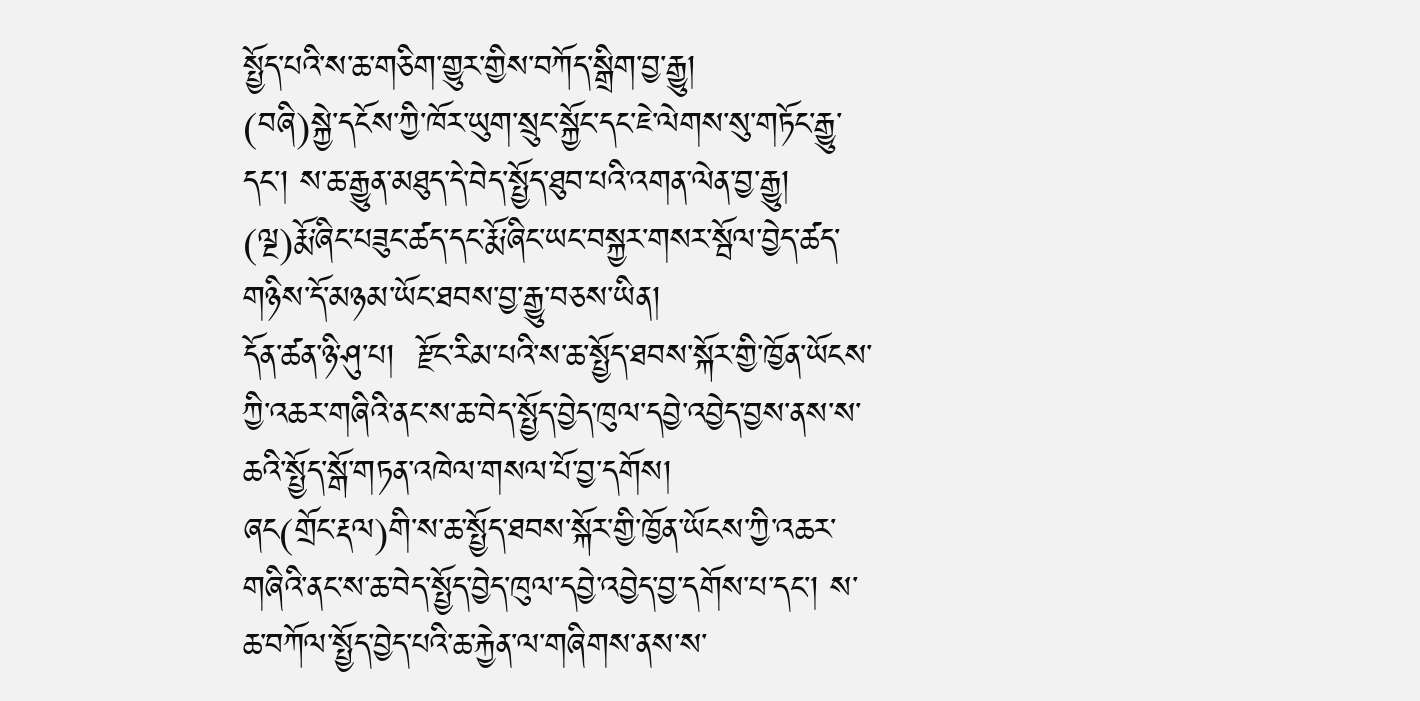སྤྱོད་པའི་ས་ཆ་གཅིག་གྱུར་གྱིས་བཀོད་སྒྲིག་བྱ་རྒྱུ།
(བཞི)སྐྱེ་དངོས་ཀྱི་ཁོར་ཡུག་སྲུང་སྐྱོང་དང་ཇེ་ལེགས་སུ་གཏོང་རྒྱུ་དང་། ས་ཆ་རྒྱུན་མཐུད་དེ་བེད་སྤྱོད་ཐུབ་པའི་འགན་ལེན་བྱ་རྒྱུ།
(ལྔ)རྨོ་ཞིང་པཟུང་ཚད་དང་རྨོ་ཞིང་ཡང་བསྐྱར་གསར་སྦོལ་བྱེད་ཚད་གཉིས་དོ་མཉམ་ཡོང་ཐབས་བྱ་རྒྱུ་བཅས་ཡིན།
དོན་ཚན་ཉི་ཤུ་པ།  རྫོང་རིམ་པའི་ས་ཆ་སྤྱོད་ཐབས་སྐོར་གྱི་ཁྱོན་ཡོངས་ཀྱི་འཆར་གཞིའི་ནང་ས་ཆ་བེད་སྤྱོད་བྱེད་ཁུལ་དབྱེ་འབྱེད་བྱས་ནས་ས་ཆའི་སྤྱོད་སྒོ་གཏན་འཁེལ་གསལ་པོ་བྱ་དགོས།
ཞང(གྲོང་རྡལ)གི་ས་ཆ་སྤྱོད་ཐབས་སྐོར་གྱི་ཁྱོན་ཡོངས་ཀྱི་འཆར་གཞིའི་ནང་ས་ཆ་བེད་སྤྱོད་བྱེད་ཁུལ་དབྱེ་འབྱེད་བྱ་དགོས་པ་དང་། ས་ཆ་བཀོལ་སྤྱོད་བྱེད་པའི་ཆ་རྐྱེན་ལ་གཞིགས་ནས་ས་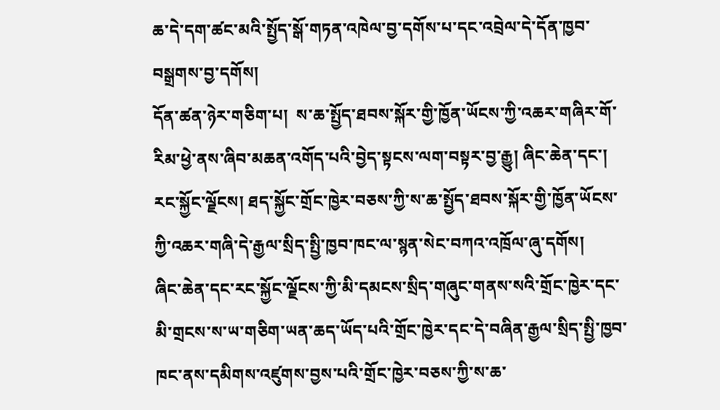ཆ་དེ་དག་ཚང་མའི་སྤྱོད་སྒོ་གཏན་འཁེལ་བྱ་དགོས་པ་དང་འབྲེལ་དེ་དོན་ཁྱབ་བསྒྲགས་བྱ་དགོས།
དོན་ཚན་ཉེར་གཅིག་པ།  ས་ཆ་སྤྱོད་ཐབས་སྐོར་གྱི་ཁྱོན་ཡོངས་ཀྱི་འཆར་གཞིར་གོ་རིམ་ཕྱེ་ནས་ཞིབ་མཆན་འགོད་པའི་བྱེད་སྟངས་ལག་བསྟར་བྱ་རྒྱུ། ཞིང་ཆེན་དང་། རང་སྐྱོང་ལྗོངས། ཐད་སྐྱོང་གྲོང་ཁྱེར་བཅས་ཀྱི་ས་ཆ་སྤྱོད་ཐབས་སྐོར་གྱི་ཁྱོན་ཡོངས་ཀྱི་འཆར་གཞི་དེ་རྒྱལ་སྲིད་སྤྱི་ཁྱབ་ཁང་ལ་སྙན་སེང་བཀའ་འཁྲོལ་ཞུ་དགོས།
ཞིང་ཆེན་དང་རང་སྐྱོང་ལྗོངས་ཀྱི་མི་དམངས་སྲིད་གཞུང་གནས་སའི་གྲོང་ཁྱེར་དང་མི་གྲངས་ས་ཡ་གཅིག་ཡན་ཆད་ཡོད་པའི་གྲོང་ཁྱེར་དང་དེ་བཞིན་རྒྱལ་སྲིད་སྤྱི་ཁྱབ་ཁང་ནས་དམིགས་འཛུགས་བྱས་པའི་གྲོང་ཁྱེར་བཅས་ཀྱི་ས་ཆ་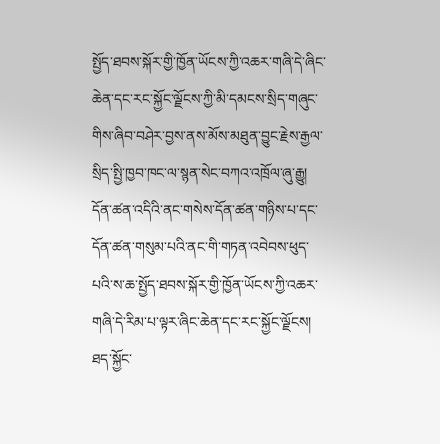སྤྱོད་ཐབས་སྐོར་གྱི་ཁྱོན་ཡོངས་ཀྱི་འཆར་གཞི་དེ་ཞིང་ཆེན་དང་རང་སྐྱོང་ལྗོངས་ཀྱི་མི་དམངས་སྲིད་གཞུང་གིས་ཞིབ་བཤེར་བྱས་ནས་མོས་མཐུན་བྱུང་རྗེས་རྒྱལ་སྲིད་སྤྱི་ཁྱབ་ཁང་ལ་སྙན་སེང་བཀའ་འཁྲོལ་ཞུ་རྒྱུ།
དོན་ཚན་འདིའི་ནང་གསེས་དོན་ཚན་གཉིས་པ་དང་དོན་ཚན་གསུམ་པའི་ནང་གི་གཏན་འབེབས་ཕུད་པའི་ས་ཆ་སྤྱོད་ཐབས་སྐོར་གྱི་ཁྱོན་ཡོངས་ཀྱི་འཆར་གཞི་དེ་རིམ་པ་ལྟར་ཞིང་ཆེན་དང་རང་སྐྱོང་ལྗོངས། ཐད་སྐྱོང་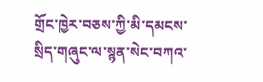གྲོང་ཁྱེར་བཅས་ཀྱི་མི་དམངས་སྲིད་གཞུང་ལ་སྙན་སེང་བཀའ་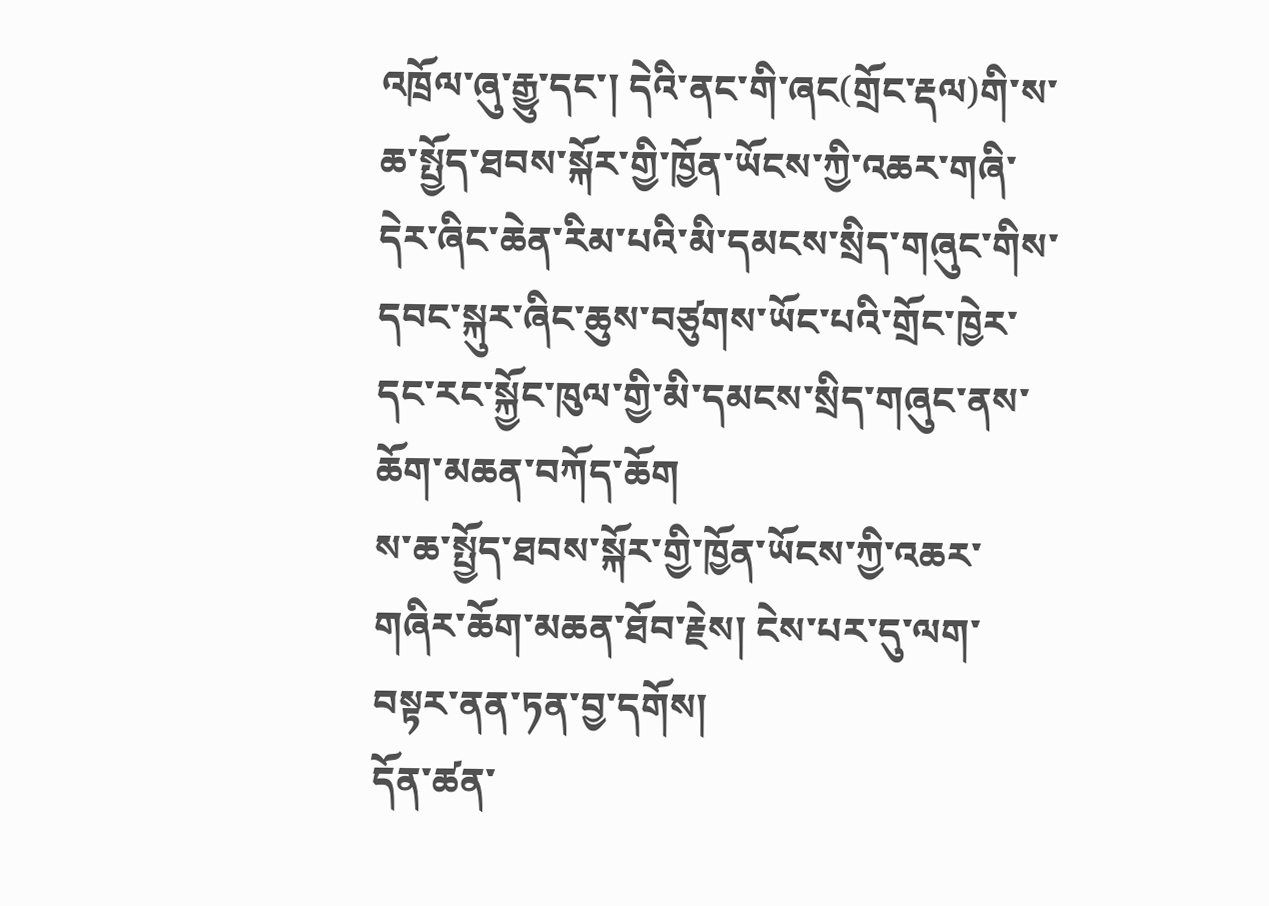འཁྲོལ་ཞུ་རྒྱུ་དང་། དེའི་ནང་གི་ཞང(གྲོང་རྡལ)གི་ས་ཆ་སྤྱོད་ཐབས་སྐོར་གྱི་ཁྱོན་ཡོངས་ཀྱི་འཆར་གཞི་དེར་ཞིང་ཆེན་རིམ་པའི་མི་དམངས་སྲིད་གཞུང་གིས་དབང་སྐུར་ཞིང་ཆུས་བཙུགས་ཡོང་པའི་གྲོང་ཁྱེར་དང་རང་སྐྱོང་ཁུལ་གྱི་མི་དམངས་སྲིད་གཞུང་ནས་ཆོག་མཆན་བཀོད་ཆོག
ས་ཆ་སྤྱོད་ཐབས་སྐོར་གྱི་ཁྱོན་ཡོངས་ཀྱི་འཆར་གཞིར་ཆོག་མཆན་ཐོབ་རྗེས། ངེས་པར་དུ་ལག་བསྟར་ནན་ཏན་བྱ་དགོས།
དོན་ཚན་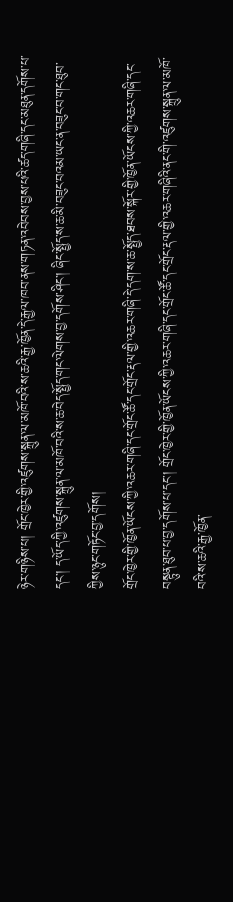ཉེར་གཉིས་པ། གྲོང་ཁྱེར་གྱི་འཛུགས་སྐྲུན་ལ་མཁོ་བའི་ས་ཆའི་རྒྱ་ཁྱོན་དེ་རྒྱལ་ཁབ་ནས་གཏན་འབེབས་བྱས་པའི་ཚད་གཞི་དང་མཐུན་དགོས་པ་དང་། ད་ཡོད་ཀྱི་འཛུགས་སྐྲུན་ལ་མཁོ་བའི་ས་ཆ་བེད་སྤྱོད་གང་ལེགས་བྱ་དགོས་ཤིང་། ཞིང་སྤྱོད་ས་ཆ་མི་བཟུང་བའམ་ཡང་ན་བཟུང་བ་གང་ཐུབ་ཀྱིས་ཉུང་གཏོང་བྱ་དགོས།
གྲོང་ཁྱེར་གྱི་ཁྱོན་ཡོངས་ཀྱི་འཆར་གཞི་དང་གྲོང་ཚོ་དང་གྲོང་རྡལ་གྱི་འཆར་གཞི་དེ་དག་ས་ཆ་སྤྱོད་ཐབས་སྐོར་གྱི་ཁྱོན་ཡོངས་ཀྱི་འཆར་གཞི་དང་བསྟུན་ཐུབ་པ་བྱ་དགོས་པ་དང་། གྲོང་ཁྱེར་གྱི་ཁྱོན་ཡོངས་ཀྱི་འཆར་གཞི་དང་གྲོང་ཚོ་དང་གྲོང་རྡལ་གྱི་འཆར་གཞིའི་ནང་གི་འཛུགས་སྐྲུན་ལ་མཁོ་བའི་ས་ཆའི་རྒྱ་ཁྱོན་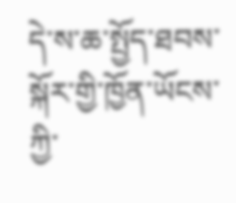དེ་ས་ཆ་སྤྱོད་ཐབས་སྐོར་གྱི་ཁྱོན་ཡོངས་ཀྱི་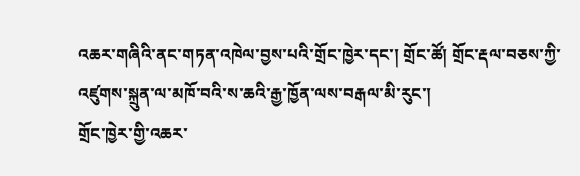འཆར་གཞིའི་ནང་གཏན་འཁེལ་བྱས་པའི་གྲོང་ཁྱེར་དང་། གྲོང་ཚོ། གྲོང་རྡལ་བཅས་ཀྱི་འཛུགས་སྐྲུན་ལ་མཁོ་བའི་ས་ཆའི་རྒྱ་ཁྱོན་ལས་བརྒལ་མི་རུང་།
གྲོང་ཁྱེར་གྱི་འཆར་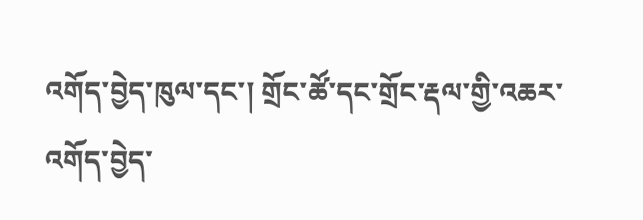འགོད་བྱེད་ཁུལ་དང་། གྲོང་ཚོ་དང་གྲོང་རྡལ་གྱི་འཆར་འགོད་བྱེད་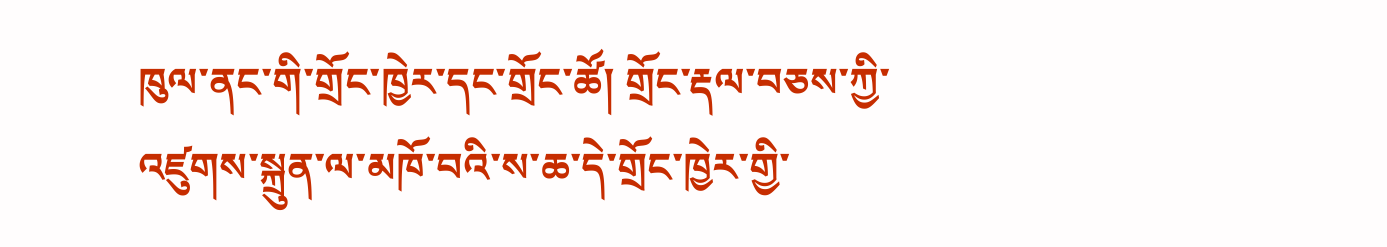ཁུལ་ནང་གི་གྲོང་ཁྱེར་དང་གྲོང་ཚོ། གྲོང་རྡལ་བཅས་ཀྱི་འཛུགས་སྐྲུན་ལ་མཁོ་བའི་ས་ཆ་དེ་གྲོང་ཁྱེར་གྱི་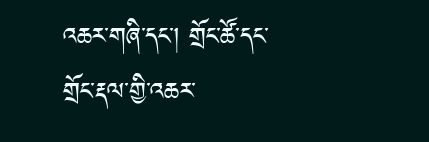འཆར་གཞི་དང་། གྲོང་ཚོ་དང་གྲོང་རྡལ་གྱི་འཆར་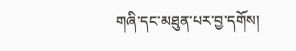གཞི་དང་མཐུན་པར་བྱ་དགོས།